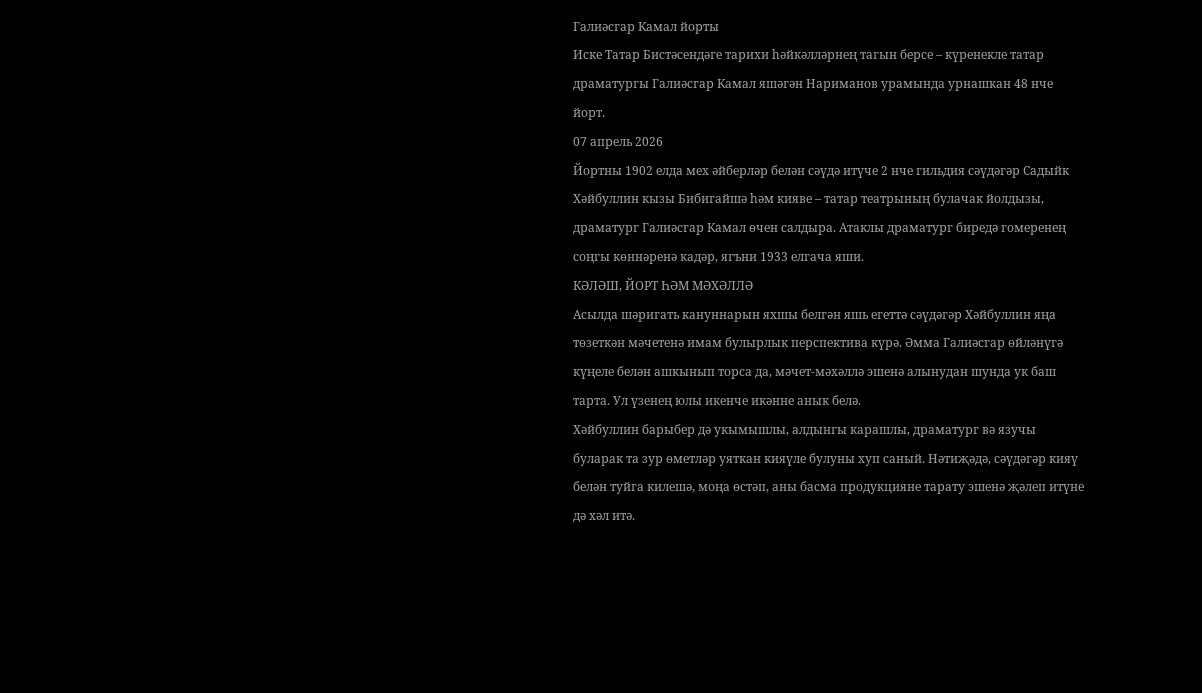Галиәсгар Камал йорты
Иске Татар Бистәсендәге тарихи һәйкәлләрнең тагын берсе – күренекле татар драматургы Галиәсгар Камал яшәгән Нариманов урамында урнашкан 48 нче йорт.
07 апрель 2026
Йортны 1902 елда мех әйберләр белән сәүдә итүче 2 нче гильдия сәүдәгәр Садыйк Хәйбуллин кызы Бибигайшә һәм кияве – татар театрының булачак йолдызы, драматург Галиәсгар Камал өчен салдыра. Атаклы драматург биредә гомеренең соңгы көннәренә кадәр, ягъни 1933 елгача яши.
КӘЛӘШ, ЙОРТ ҺӘМ МӘХӘЛЛӘ
Асылда шәригать кануннарын яхшы белгән яшь егеттә сәүдәгәр Хәйбуллин яңа төзеткән мәчетенә имам булырлык перспектива күрә. Әмма Галиәсгар өйләнүгә күңеле белән ашкынып торса да, мәчет-мәхәллә эшенә алынудан шунда ук баш тарта. Ул үзенең юлы икенче икәнне анык белә.
Хәйбуллин барыбер дә укымышлы, алдынгы карашлы, драматург вә язучы буларак та зур өметләр уяткан кияүле булуны хуп саный. Нәтиҗәдә, сәүдәгәр кияү белән туйга килешә, моңа өстәп, аны басма продукцияне тарату эшенә җәлеп итүне дә хәл итә.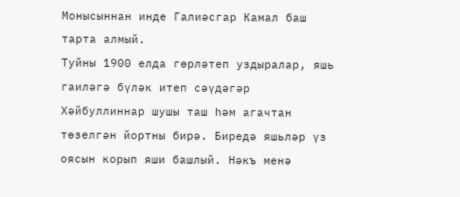Монысыннан инде Галиәсгар Камал баш тарта алмый.
Туйны 1900 елда гөрләтеп уздыралар, яшь гаиләгә бүләк итеп сәүдәгәр Хәйбуллиннар шушы таш һәм агачтан төзелгән йортны бирә. Биредә яшьләр үз оясын корып яши башлый. Нәкъ менә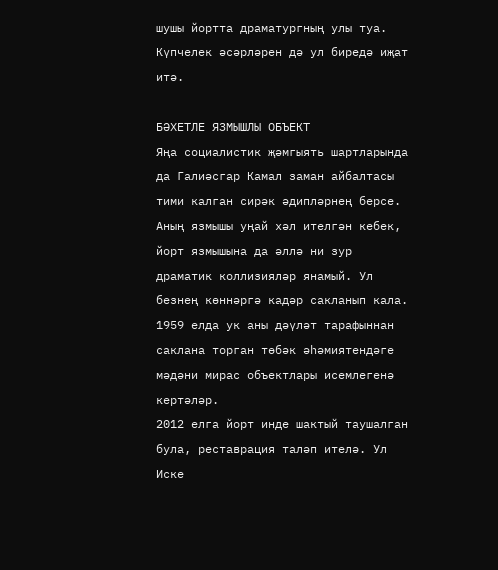шушы йортта драматургның улы туа. Күпчелек әсәрләрен дә ул биредә иҗат итә.

БӘХЕТЛЕ ЯЗМЫШЛЫ ОБЪЕКТ
Яңа социалистик җәмгыять шартларында да Галиәсгар Камал заман айбалтасы тими калган сирәк әдипләрнең берсе. Аның язмышы уңай хәл ителгән кебек, йорт язмышына да әллә ни зур драматик коллизияләр янамый. Ул безнең көннәргә кадәр сакланып кала. 1959 елда ук аны дәүләт тарафыннан саклана торган төбәк әһәмиятендәге мәдәни мирас объектлары исемлегенә кертәләр.
2012 елга йорт инде шактый таушалган була, реставрация таләп ителә. Ул Иске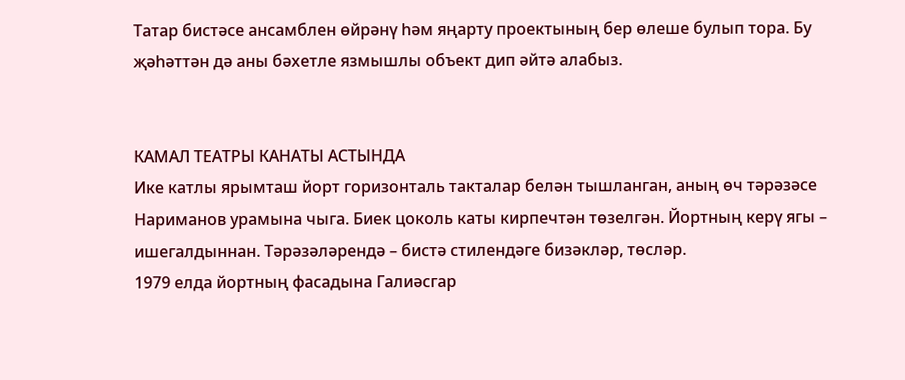Татар бистәсе ансамблен өйрәнү һәм яңарту проектының бер өлеше булып тора. Бу җәһәттән дә аны бәхетле язмышлы объект дип әйтә алабыз.


КАМАЛ ТЕАТРЫ КАНАТЫ АСТЫНДА
Ике катлы ярымташ йорт горизонталь такталар белән тышланган, аның өч тәрәзәсе Нариманов урамына чыга. Биек цоколь каты кирпечтән төзелгән. Йортның керү ягы – ишегалдыннан. Тәрәзәләрендә – бистә стилендәге бизәкләр, төсләр.
1979 елда йортның фасадына Галиәсгар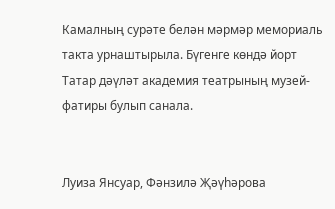Камалның сурәте белән мәрмәр мемориаль такта урнаштырыла. Бүгенге көндә йорт Татар дәүләт академия театрының музей-фатиры булып санала.


Луиза Янсуар, Фәнзилә Җәүһәрова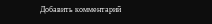Добавить комментарий